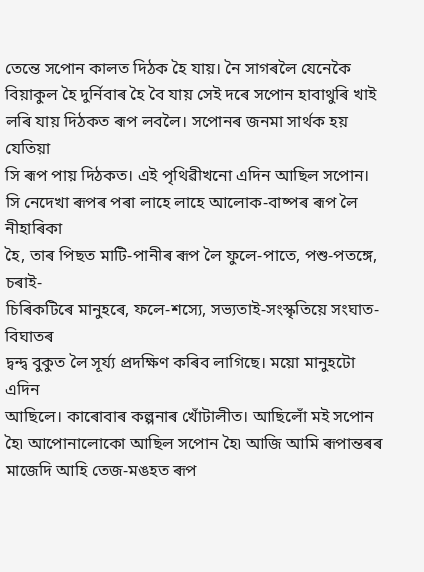তেন্তে সপোন কালত দিঠক হৈ যায়। নৈ সাগৰলৈ যেনেকৈ
বিয়াকুল হৈ দুৰ্নিবাৰ হৈ বৈ যায় সেই দৰে সপোন হাবাথুৰি খাই
লৰি যায় দিঠকত ৰূপ লবলৈ। সপোনৰ জনমা সাৰ্থক হয় যেতিয়া
সি ৰূপ পায় দিঠকত। এই পৃথিৱীখনো এদিন আছিল সপোন।
সি নেদেখা ৰূপৰ পৰা লাহে লাহে আলোক-বাষ্পৰ ৰূপ লৈ নীহাৰিকা
হৈ, তাৰ পিছত মাটি-পানীৰ ৰূপ লৈ ফুলে-পাতে, পশু-পতঙ্গে, চৰাই-
চিৰিকটিৰে মানুহৰে, ফলে-শস্যে, সভ্যতাই-সংস্কৃতিয়ে সংঘাত-বিঘাতৰ
দ্বন্দ্ব বুকুত লৈ সূৰ্য্য প্ৰদক্ষিণ কৰিব লাগিছে। ময়ো মানুহটো এদিন
আছিলে। কাৰোবাৰ কল্পনাৰ খোঁটালীত। আছিলোঁ মই সপোন
হৈ৷ আপোনালোকো আছিল সপোন হৈ৷ আজি আমি ৰূপান্তৰৰ
মাজেদি আহি তেজ-মঙহত ৰূপ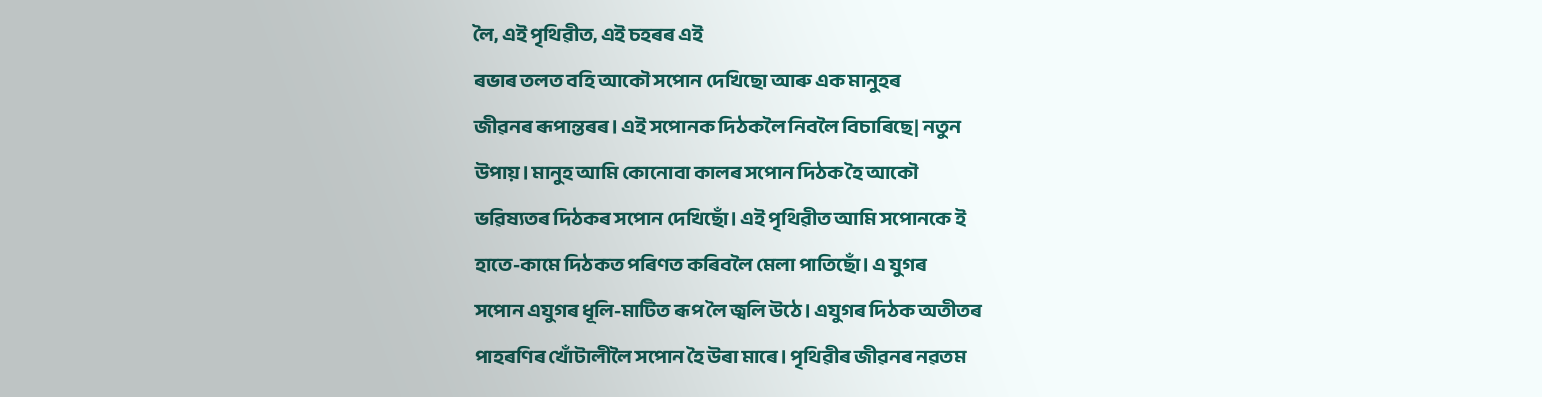লৈ, এই পৃথিৱীত, এই চহৰৰ এই
ৰভাৰ তলত বহি আকৌ সপোন দেখিছো আৰু এক মানুহৰ
জীৱনৰ ৰূপান্তৰৰ। এই সপোনক দিঠকলৈ নিবলৈ বিচাৰিছে| নতুন
উপায়। মানুহ আমি কোনোবা কালৰ সপোন দিঠক হৈ আকৌ
ভৱিষ্যতৰ দিঠকৰ সপোন দেখিছোঁ। এই পৃথিৱীত আমি সপোনকে ই
হাতে-কামে দিঠকত পৰিণত কৰিবলৈ মেলা পাতিছোঁ। এ যুগৰ
সপোন এযুগৰ ধূলি-মাটিত ৰূপ লৈ জ্বলি উঠে। এযুগৰ দিঠক অতীতৰ
পাহৰণিৰ খোঁটালীলৈ সপোন হৈ উৰা মাৰে। পৃথিৱীৰ জীৱনৰ নৱতম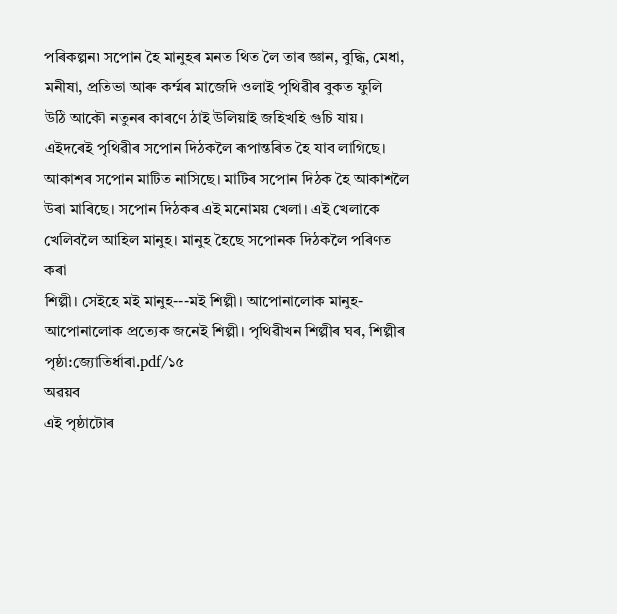পৰিকল্পন৷ সপোন হৈ মানুহৰ মনত থিত লৈ তাৰ জ্ঞান, বুদ্ধি, মেধা,
মনীষা, প্ৰতিভা আৰু কৰ্ম্মৰ মাজেদি ওলাই পৃথিৱীৰ বুকত ফুলি
উঠি আকৌ নতুনৰ কাৰণে ঠাই উলিয়াই জহিখহি গুচি যায়।
এইদৰেই পৃথিৱীৰ সপোন দিঠকলৈ ৰূপান্তৰিত হৈ যাব লাগিছে।
আকাশৰ সপোন মাটিত নাসিছে। মাটিৰ সপোন দিঠক হৈ আকাশলৈ
উৰা মাৰিছে। সপোন দিঠকৰ এই মনোময় খেলা। এই খেলাকে
খেলিবলৈ আহিল মানুহ। মানুহ হৈছে সপোনক দিঠকলৈ পৰিণত কৰা
শিল্পী। সেইহে মই মানুহ---মই শিল্পী। আপোনালোক মানুহ-
আপোনালোক প্ৰত্যেক জনেই শিল্পী। পৃথিৱীখন শিল্পীৰ ঘৰ, শিল্পীৰ
পৃষ্ঠা:জ্যোতিৰ্ধাৰা.pdf/১৫
অৱয়ব
এই পৃষ্ঠাটোৰ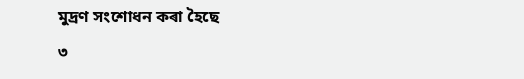মুদ্ৰণ সংশোধন কৰা হৈছে
৩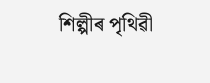শিল্পীৰ পৃথিৱী